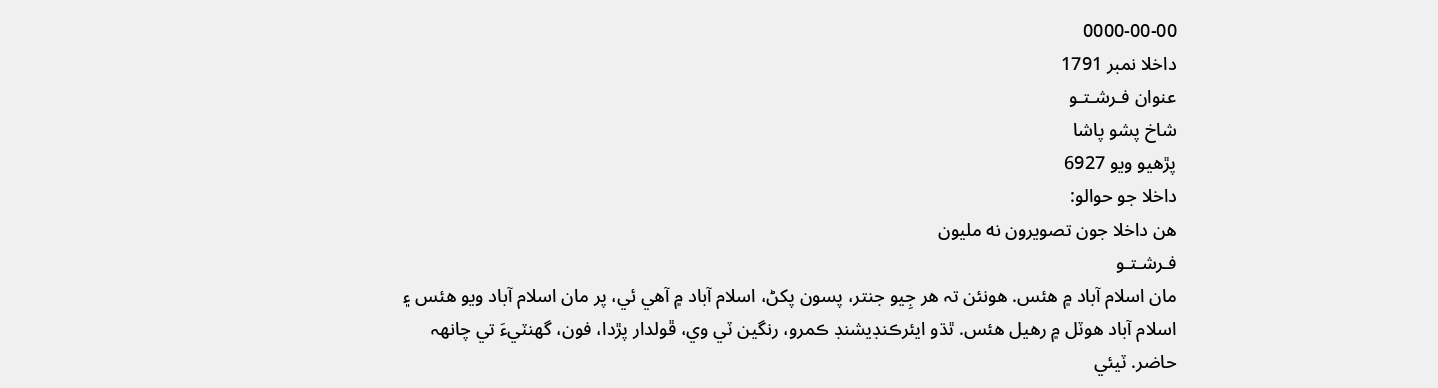0000-00-00
داخلا نمبر 1791
عنوان فـرشـتـو
شاخ پشو پاشا
پڙهيو ويو 6927
داخلا جو حوالو:
هن داخلا جون تصويرون نه مليون
فـرشـتـو
مان اسلام آباد ۾ ھئس. ھونئن تہ ھر جِيو جنتر، پسون پکڻ، اسلام آباد ۾ آھي ئي، پر مان اسلام آباد ويو ھئس ۽ اسلام آباد ھوٽل ۾ رھيل ھئس. ٿڌو ايئرڪنڊيشنڊ ڪمرو، رنگين ٽي وي، ڦولدار پڙدا، فون، گهنٽيءَ تي چانھہ حاضر. ٽيئي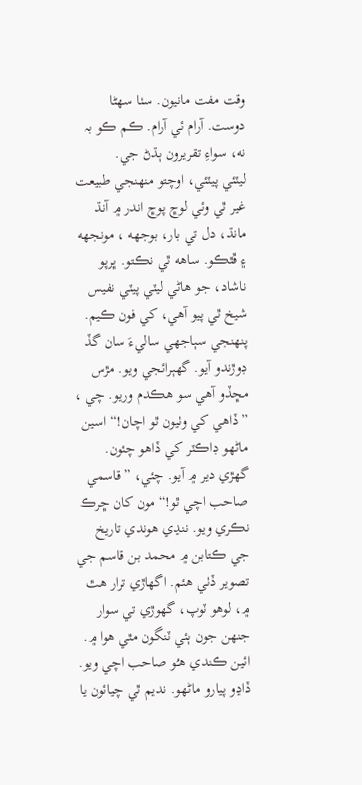وقت مفت مانيون. سٺا سھڻا دوست. آرام ئي آرام. ڪم ڪو بہ نه، سواءِ تقريرون ٻڌڻ جي.
ليٽئي پيٽئي، اوچتو منھنجي طبيعت غير ٿي وئي لوڇ پوڇ اندر ۾ آنڌ مانڌ، دل تي بار، بوجهه ، مونجهه ۽ ڦٿڪو. ساهه ٿي نڪتو. ڀرپو ناشاد، جو ھاڻي ليٽي پيٽي نفيس شيخ ٿي پيو آھي، کي فون ڪيم. پنھنجي سٻاجھي ساليءَ سان گڏ ڊوڙندو آيو. گهٻرائجي ويو. مڙس مڇڏو آھي سو ھڪدم وريو. چي ، ”ڏاھي کي وٺيون ٿو اچان!“ اسين ماڻهو ڊاڪٽر کي ڏاھو چئون.
گهڙي دير ۾ آيو. چئي، ”قاسمي صاحب اچي ٿو!“ مون کان ڇرڪ نڪري ويو. ننڍي ھوندي تاريخ جي ڪتابن ۾ محمد بن قاسم جي تصوير ڏٺي ھئم. اگهاڙي ترار ھٿ ۾، لوھو ٽوپ، گهوڙي تي سوار جنھن جون ٻئي ٽنگون مٿي ھوا ۾. ائين ڪندي ھـُو صاحب اچي ويو. ڏاڍو پيارو ماڻهو. نديم ٿي چيائون يا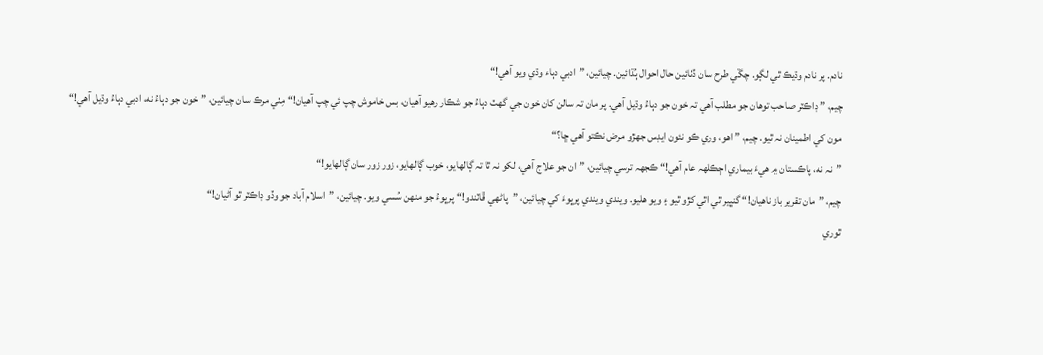نادم. پر نادم وڌيڪ ٿي لڳو. چڱي طرح سان ڏٺائين حال احوال ٻُڌائين. چيائين، ”ادبي دٻاء وڌي ويو آھي!“
چيم، ” ڊاڪٽر صاحب توھان جو مطلب آھي تہ خون جو دٻاءُ وڌيل آھي. پر مان تہ سالن کان خون جي گهٽ دٻاءُ جو شڪار رھيو آھيان، بس خاموش چپ ئي چپ آھيان!“ مِٺي مرڪ سان چيائين، ”خون جو دٻاءُ نه، ادبي دٻاءُ وڌيل آھي!“
مون کي اطمينان نہ ٿيو. چيم، ” اھو، وري ڪو نئون ايڊس جھڙو مرض نڪتو آھي ڇا؟“
”نہ نه، پاڪستان ۾ ھيءَ بيماري اڄڪلھہ عام آھي!“ ڪجهہ ترسي چيائين، ”ان جو علاج آھي، لکو نہ ٿا تہ ڳالهايو، خوب ڳالهايو، زور زور سان ڳالهايو!“
چيم، ”مان تقرير باز ناھيان!“ گنڀير ٿي اٿي کڙو ٿيو ۽ ويو ھليو. ويندي ويندي پرڀوءَ کي چيائين، ”پاڻهي ڦاٽندو!“ پرڀوءُ جو منھن سُسي ويو. چيائين، ”اسلام آباد جو وڏو ڊاڪٽر ٿو آڻيان!“
ٿوري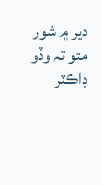دير ۾ شور متو تہ وڏو ڊاڪٽر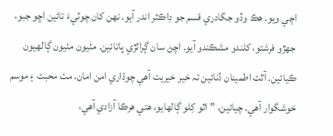اچي ويو. ھڪ وڏو جگادري قسم جو ڊاڪٽر اندر آيو. نھن کان چوٽيءَ تائين اڇو جبو، جھڙو فرشتو، کلندو مشڪندو آيو. اچڻ سان ڳراٽڙي پاتائين. مٺيون مٺيون ڳالهيون ڪيائين. آٿت اطمينان ڏنائين تہ خير خيريت آھي چوڌاري امن امان، مٺ محبت ۽ موسم خوشگوار آھي. چيائين، ”اٿو کِلو ڳالهايو، ھتي ھرڪا آزادي آھي،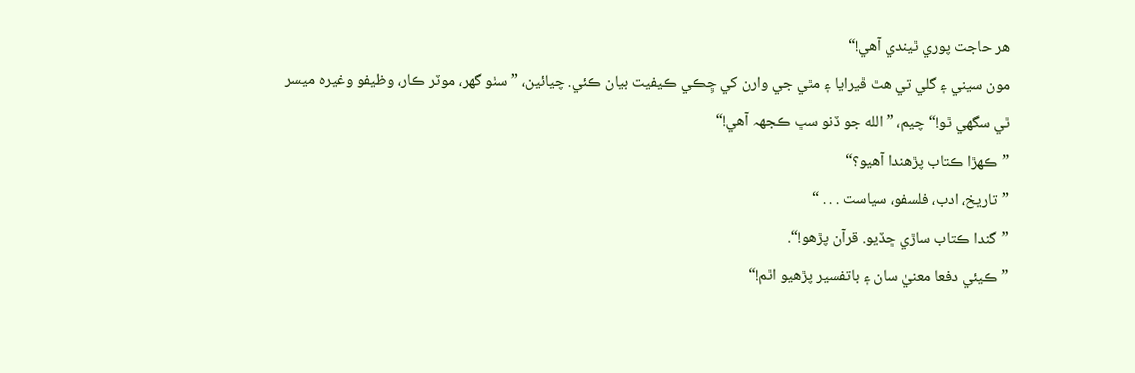ھر حاجت پوري ٿيندي آھي!“
مون سيني ۽ گلي تي ھٿ ڦيرايا ۽ مٿي جي وارن کي ڇِڪي ڪيفيت بيان ڪئي. چيائين، ” سٺو گهر، موٽر ڪار، وظيفو وغيره ميسر ٿي سگهي ٿو!“ چيم، ” الله جو ڏنو سڀ ڪجهہ آھي!“
”ڪھڙا ڪتاب پڙھندا آھيو؟“
”تاريخ، ادب، فلسفو، سياست . . . “
”گندا ڪتاب ساڙي ڇڏيو. قرآن پڙھو!“.
”ڪيئي دفعا معنيٰ سان ۽ باتفسير پڙھيو اٿم!“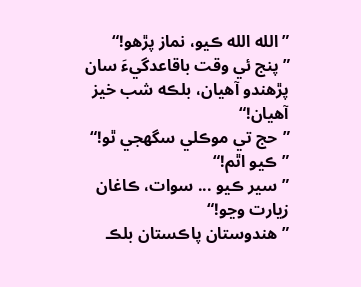”الله الله ڪيو، نماز پڙھو!“
”پنج ئي وقت باقاعدگيءَ سان پڙھندو آھيان، بلڪه شب خيز آھيان!“
”حج تي موڪلي سگهجي ٿو!“
”ڪيو اٿم!“
”سير ڪيو ... سوات، ڪاغان زيارت وڃو!“
”ھندوستان پاڪستان بلڪ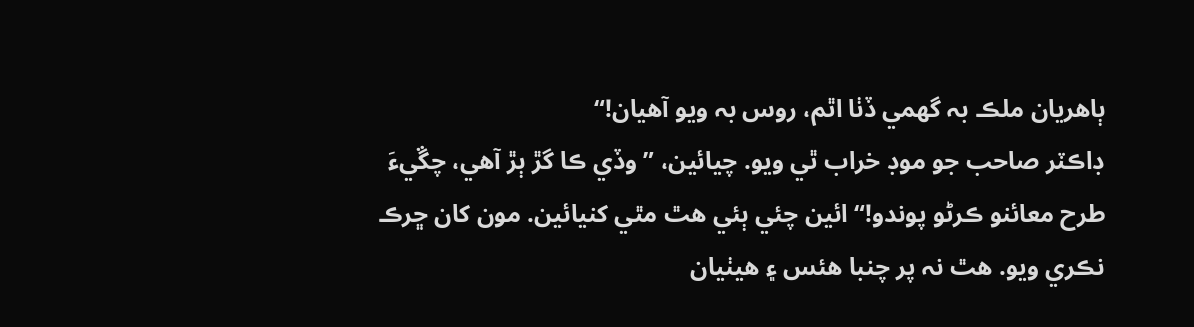ٻاھريان ملڪ بہ گهمي ڏٺا اٿم، روس بہ ويو آھيان!“
ڊاڪٽر صاحب جو موڊ خراب ٿي ويو. چيائين، ” وڏي ڪا گڙ ٻڙ آھي، چڱيءَ طرح معائنو ڪرڻو پوندو!“ ائين چئي ٻئي ھٿ مٿي کنيائين. مون کان ڇرڪ نڪري ويو. ھٿ نہ پر چنبا ھئس ۽ ھيٺيان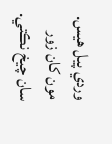وردي پيل ھيس. مون کان زور سان چيخ نڪتي.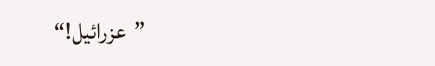”عزرائيل!“